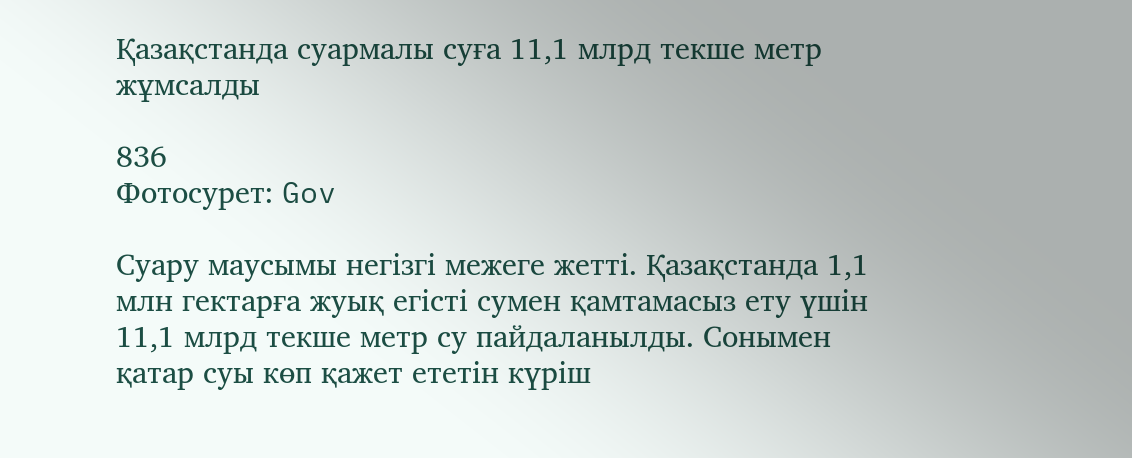Қазақстанда суармалы суға 11,1 млрд текше метр жұмсалды

836
Фотосурет: Gov

Суару маусымы негізгі межеге жетті. Қазақстанда 1,1 млн гектарға жуық егісті сумен қамтамасыз ету үшін 11,1 млрд текше метр су пайдаланылды. Сонымен қатар суы көп қажет ететін күріш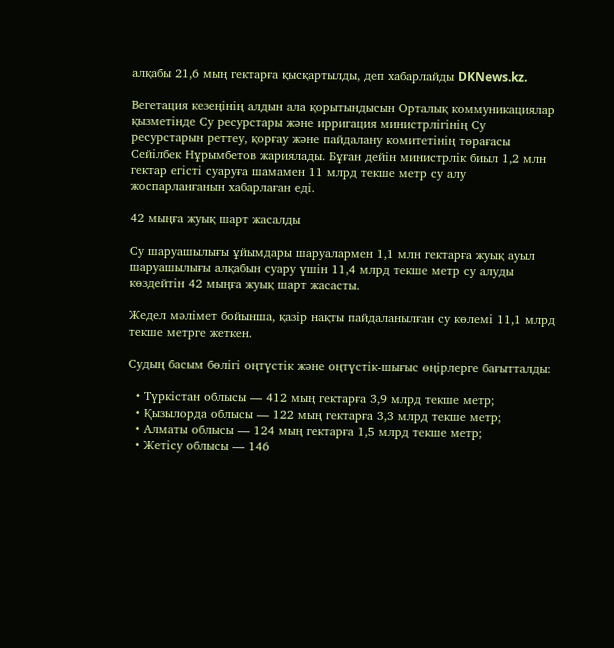алқабы 21,6 мың гектарға қысқартылды, деп хабарлайды DKNews.kz.

Вегетация кезеңінің алдын ала қорытындысын Орталық коммуникациялар қызметінде Су ресурстары және ирригация министрлігінің Су ресурстарын реттеу, қорғау және пайдалану комитетінің төрағасы Сейілбек Нұрымбетов жариялады. Бұған дейін министрлік биыл 1,2 млн гектар егісті суаруға шамамен 11 млрд текше метр су алу жоспарланғанын хабарлаған еді.

42 мыңға жуық шарт жасалды

Су шаруашылығы ұйымдары шаруалармен 1,1 млн гектарға жуық ауыл шаруашылығы алқабын суару үшін 11,4 млрд текше метр су алуды көздейтін 42 мыңға жуық шарт жасасты.

Жедел мәлімет бойынша, қазір нақты пайдаланылған су көлемі 11,1 млрд текше метрге жеткен.

Судың басым бөлігі оңтүстік және оңтүстік-шығыс өңірлерге бағытталды:

  • Түркістан облысы — 412 мың гектарға 3,9 млрд текше метр;
  • Қызылорда облысы — 122 мың гектарға 3,3 млрд текше метр;
  • Алматы облысы — 124 мың гектарға 1,5 млрд текше метр;
  • Жетісу облысы — 146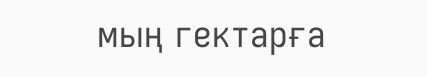мың гектарға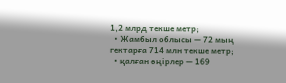1,2 млрд текше метр;
  • Жамбыл облысы — 72 мың гектарға 714 млн текше метр;
  • қалған өңірлер — 169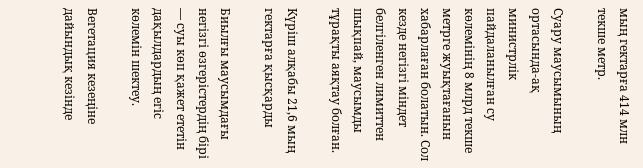мың гектарға 414 млн текше метр.

Суару маусымының ортасында-ақ министрлік пайдаланылған су көлемінің 8 млрд текше метрге жуықтағанын хабарлаған болатын. Сол кезде негізгі міндет белгіленген лимиттен шықпай, маусымды тұрақты аяқтау болған.

Күріш алқабы 21,6 мың гектарға қысқарды

Биылғы маусымдағы негізгі өзгерістердің бірі — суы көп қажет ететін дақылдардың егіс көлемін шектеу.

Вегетация кезеңіне дайындық кезінде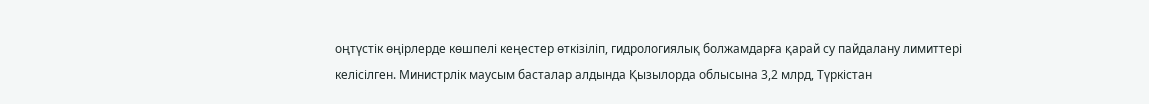оңтүстік өңірлерде көшпелі кеңестер өткізіліп, гидрологиялық болжамдарға қарай су пайдалану лимиттері келісілген. Министрлік маусым басталар алдында Қызылорда облысына 3,2 млрд, Түркістан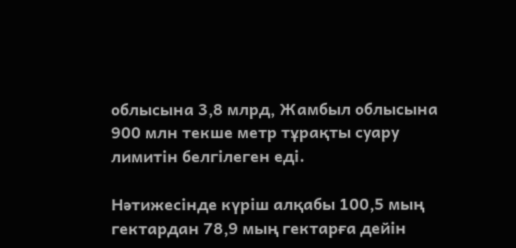облысына 3,8 млрд, Жамбыл облысына 900 млн текше метр тұрақты суару лимитін белгілеген еді.

Нәтижесінде күріш алқабы 100,5 мың гектардан 78,9 мың гектарға дейін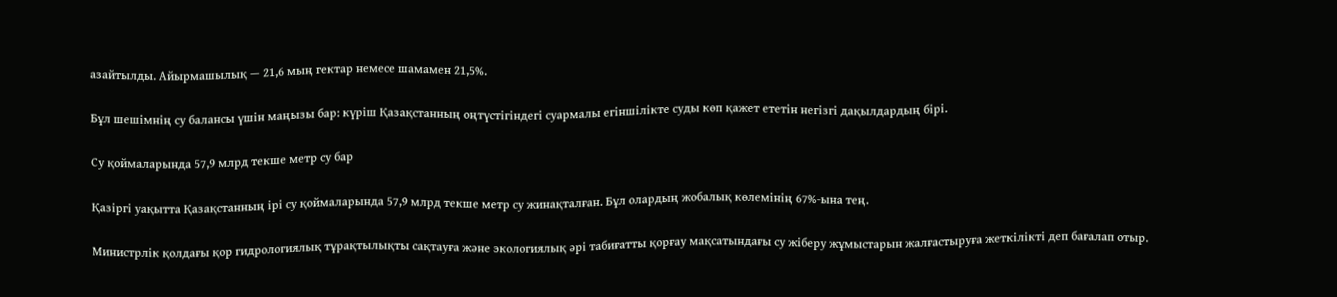азайтылды. Айырмашылық — 21,6 мың гектар немесе шамамен 21,5%.

Бұл шешімнің су балансы үшін маңызы бар: күріш Қазақстанның оңтүстігіндегі суармалы егіншілікте суды көп қажет ететін негізгі дақылдардың бірі.

Су қоймаларында 57,9 млрд текше метр су бар

Қазіргі уақытта Қазақстанның ірі су қоймаларында 57,9 млрд текше метр су жинақталған. Бұл олардың жобалық көлемінің 67%-ына тең.

Министрлік қолдағы қор гидрологиялық тұрақтылықты сақтауға және экологиялық әрі табиғатты қорғау мақсатындағы су жіберу жұмыстарын жалғастыруға жеткілікті деп бағалап отыр.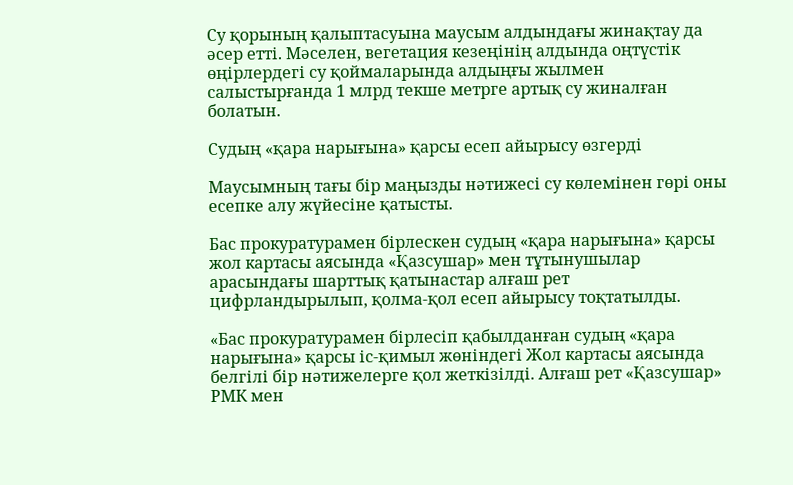Су қорының қалыптасуына маусым алдындағы жинақтау да әсер етті. Мәселен, вегетация кезеңінің алдында оңтүстік өңірлердегі су қоймаларында алдыңғы жылмен салыстырғанда 1 млрд текше метрге артық су жиналған болатын.

Судың «қара нарығына» қарсы есеп айырысу өзгерді

Маусымның тағы бір маңызды нәтижесі су көлемінен гөрі оны есепке алу жүйесіне қатысты.

Бас прокуратурамен бірлескен судың «қара нарығына» қарсы жол картасы аясында «Қазсушар» мен тұтынушылар арасындағы шарттық қатынастар алғаш рет цифрландырылып, қолма-қол есеп айырысу тоқтатылды.

«Бас прокуратурамен бірлесіп қабылданған судың «қара нарығына» қарсы іс-қимыл жөніндегі Жол картасы аясында белгілі бір нәтижелерге қол жеткізілді. Алғаш рет «Қазсушар» РМК мен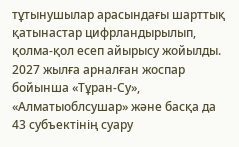тұтынушылар арасындағы шарттық қатынастар цифрландырылып, қолма-қол есеп айырысу жойылды. 2027 жылға арналған жоспар бойынша «Тұран-Су», «Алматыоблсушар» және басқа да 43 субъектінің суару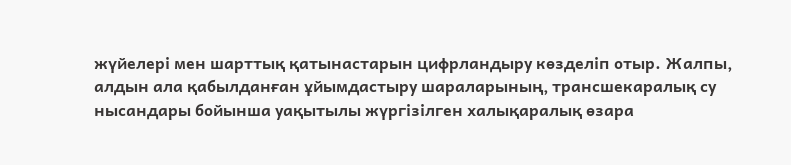жүйелері мен шарттық қатынастарын цифрландыру көзделіп отыр. Жалпы, алдын ала қабылданған ұйымдастыру шараларының, трансшекаралық су нысандары бойынша уақытылы жүргізілген халықаралық өзара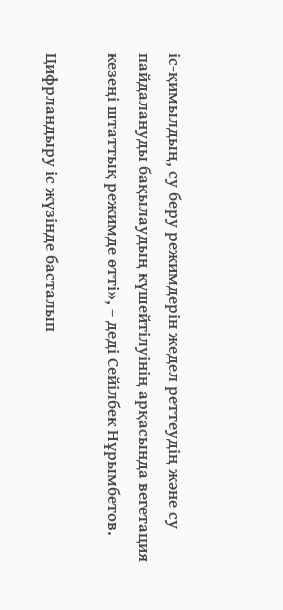іс-қимылдың, су беру режимдерін жедел реттеудің және су пайдалануды бақылаудың күшейтілуінің арқасында вегетация кезеңі штаттық режимде өтті», – деді Сейілбек Нұрымбетов.

Цифрландыру іс жүзінде басталып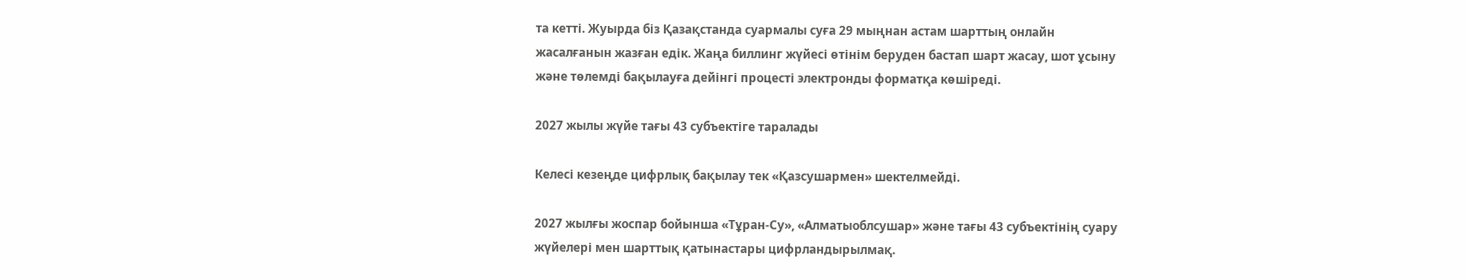та кетті. Жуырда біз Қазақстанда суармалы суға 29 мыңнан астам шарттың онлайн жасалғанын жазған едік. Жаңа биллинг жүйесі өтінім беруден бастап шарт жасау, шот ұсыну және төлемді бақылауға дейінгі процесті электронды форматқа көшіреді.

2027 жылы жүйе тағы 43 субъектіге таралады

Келесі кезеңде цифрлық бақылау тек «Қазсушармен» шектелмейді.

2027 жылғы жоспар бойынша «Тұран-Су», «Алматыоблсушар» және тағы 43 субъектінің суару жүйелері мен шарттық қатынастары цифрландырылмақ.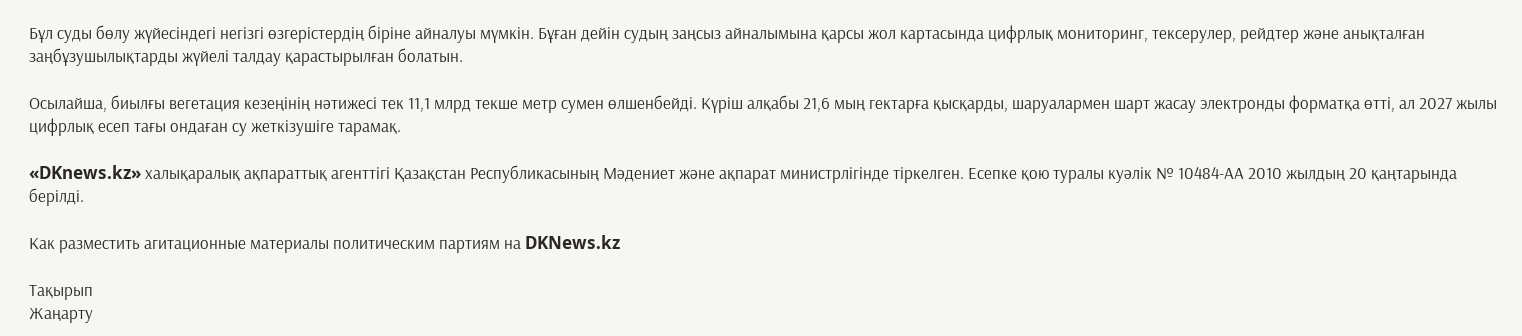Бұл суды бөлу жүйесіндегі негізгі өзгерістердің біріне айналуы мүмкін. Бұған дейін судың заңсыз айналымына қарсы жол картасында цифрлық мониторинг, тексерулер, рейдтер және анықталған заңбұзушылықтарды жүйелі талдау қарастырылған болатын.

Осылайша, биылғы вегетация кезеңінің нәтижесі тек 11,1 млрд текше метр сумен өлшенбейді. Күріш алқабы 21,6 мың гектарға қысқарды, шаруалармен шарт жасау электронды форматқа өтті, ал 2027 жылы цифрлық есеп тағы ондаған су жеткізушіге тарамақ.

«DKnews.kz» халықаралық ақпараттық агенттігі Қазақстан Республикасының Мәдениет және ақпарат министрлігінде тіркелген. Есепке қою туралы куәлік № 10484-АА 2010 жылдың 20 қаңтарында берілді.

Как разместить агитационные материалы политическим партиям на DKNews.kz

Тақырып
Жаңарту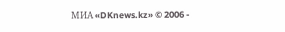МИА «DKnews.kz» © 2006 -